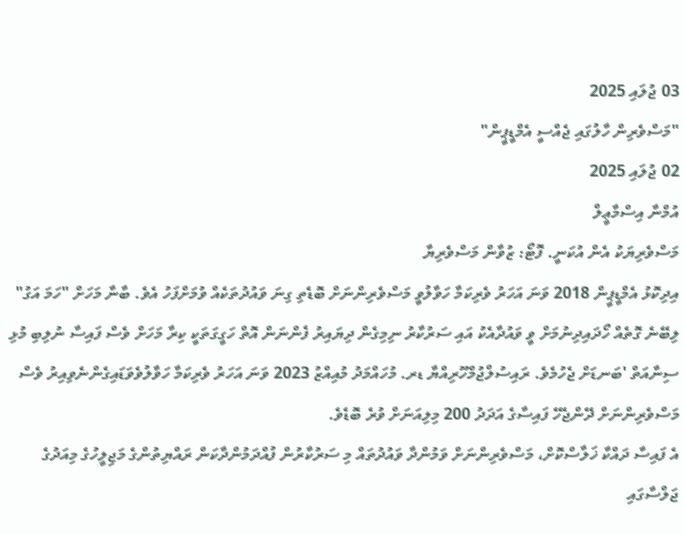03 ޖުލައި 2025
"މަސްވެރިން ހާލުގައި ޖެއްސީ އެމްޑީޕީން"
02 ޖުލައި 2025
އުމްނާ އިސްމާޢީލް
މަސްވެރިޔަކު އެން އުކަނީ. ފޮޓޯ: ޒުވާން މަސްވެރިޔާ
އިދިކޮޅު އެމްޑީޕީން 2018 ވަނަ އަހަރު ވެރިކަމާ ހަވާލުވީ މަސްވެރިންނަށް ބޮޑެތި ގިނަ ވައުދުތަކެއް ވުމަށްފަހު އެވެ. ބާނާ މަހަށް "ހަމަ އަގު" ލިބޭނެ ގޮތެއް ހޯދައިދިނުމަށް ވީ ވައުދާއެކު އައި ސަރުކާރު ނިމިގެން ދިޔައިރު ފެންނަން އޮތް ހަގީގަތަކީ ކިރާ މަހަށް ވެސް ފައިސާ ނުލިބި މުޅި ސިނާއަތް 'ބަނޑަށް ޖެހުމެވެ. ރައިސުލްޖުމްހޫރިއްޔާ ޑރ. މުހައްމަދު މުއިއްޒު 2023 ވަނަ އަހަރު ވެރިކަމާ ހަވާލުވެވަޑައިގެންނެވިއިރު ވެސް މަސްވެރިންނަށް ދޭންޖެހޭ ފައިސާގެ އަދަދު 200 މިލިއަނަށް ވުރެ ބޮޑެވެ.
އެ ފައިސާ ދައްކާ ޚަލާސްކޮށް، މަސްވެރިންނަށް ވަމުންދާ ވައުދުތައް މި ސަރުކާރުން ފުއްދަމުންދާކަން ރައްޔިތުންގެ މަޖިލީހުގެ މިއަދުގެ ޖަލްސާގައި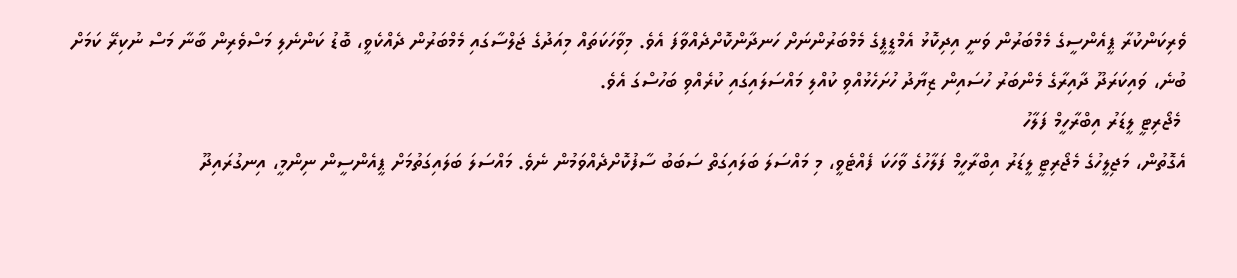ވެރިކަންކުރާ ޕީއެންސީގެ މެމްބަރުން ވަނީ އިދިކޮޅު އެމްޑީޕީގެ މެމްބަރުންނަށް ހަނދާންކޮށްދެއްވާފަ އެވެ. މިވާހަކަތައް މިއަދުގެ ޖަލްސާގައި މެމްބަރުން ދެއްކެވީ، ބޮޑު ކަންނެލި މަސްވެރިން ބާނާ މަސް ނުކިރޭ ކަމަށް ބުނެ، ވައިކަރަދޫ ދާއިރާގެ މެންބަރު ހުސައިން ޒިޔާދު ހުށަހެޅުއްވި ކުއްލި މައްސަލައިގައި ކުރެއްވި ބަހުސްގަ އެވެ.
 މެޖޯރިޓީ ލީޑަރު އިބްރާހީމް ފަލާހު
އެގޮތުން، މަޖިލީހުގެ މެޖޯރިޓީ ލީޑަރު އިބްރާހީމް ފަލާހުގެ ވާހަކަ ފެއްޓެވީ، މި މައްސަލަ ބަލައިގަތް ސަބަބު ސާފުކޮށްދެއްވަމުން ނެވެ. މައްސަލަ ބަލައިގަތުމަށް ޕީއެންސީން ނިންމީ، އިނގުރައިދޫ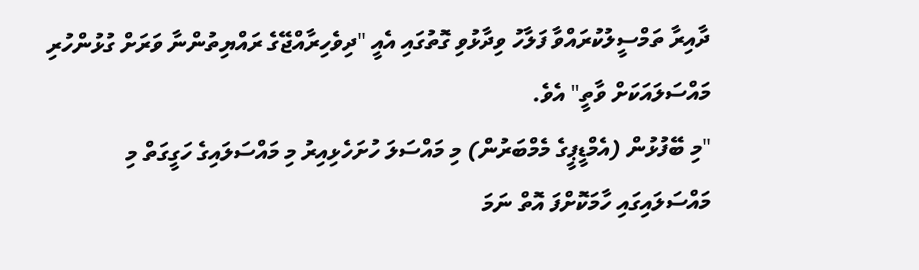ދާއިރާ ތަމްސީލުކުރައްވާ ފަލާހު ވިދާޅުވި ގޮތުގައި އެއީ "ދިވެހިރާއްޖޭގެ ރައްޔިތުންނާ ވަރަށް ގުޅުންހުރި މައްސަލައަކަށް ވާތީ" އެވެ.
"މި ބޭފުޅުން (އެމްޑީޕީގެ މެމްބަރުން) މި މައްސަލަ ހުށަހެޅިއިރު މި މައްސަލައިގެ ހަގީގަތް މި މައްސަލައިގައި ހާމަކޮށްފަ އޮތް ނަމަ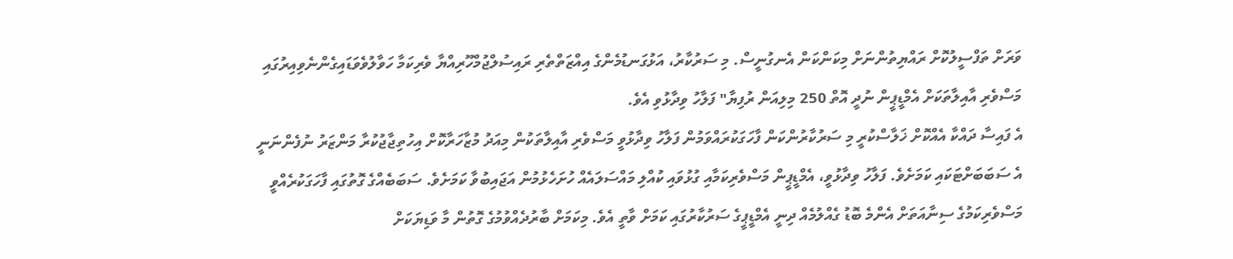ވަރަށް ތަފްސީލުކޮށް ރައްޔިތުންނަށް މިކަންކަން އެނގުނީސް. މި ސަރުކާރު، އަޅުގަނޑުމެންގެ އިއްޒަތްތެރި ރައިސުލްޖުމްހޫރިއްޔާ ވެރިކަމާ ހަވާލުވެވަޑައިގެންނެވިއިރުގައި މަސްވެރި އާއިލާތަކަށް އެމްޑީޕީން ނުދީ އޮތް 250 މިލިއަން ރުފިޔާ" ފަލާހު ވިދާޅުވި އެވެ.
އެ ފައިސާ ދައްކާ އެއްކޮށް ޚަލާސްކުރީ މި ސަރުކާރުންކަން ފާހަގަކުރައްވަމުން ފަލާހު ވިދާޅުވީ މަސްވެރި އާއިލާތަކުން މިއަދު މުޒާހަރާކޮށް އިހުތިޖާޖުކުރާ މަންޒަރު ނުފެންނަނީ އެ ސަބަބަށްޓަކައި ކަމަށެވެ. ފަލާހު ވިދާޅުވީ، އެމްޑީޕީން މަސްވެރިކަމާއި ގުޅުވައި ކުއްލި މައްސަލައެއް ހުށަހެޅުމުން އަޖައިބުވާ ކަމަށެވެ. ސަބަބެއްގެ ގޮތުގައި ފާހަގަކުރެއްވީ މަސްވެރިކަމުގެ ސިނާއަތަށް އެންމެ ބޮޑު ގެއްލުމެއް ދިނީ އެމްޑީޕީގެ ސަރުކާރުގައި ކަމަށް ވާތީ އެވެ. މިކަމަށް ބާރުދެއްވުމުގެ ގޮތުން މާ ވަޑިޔަކަށް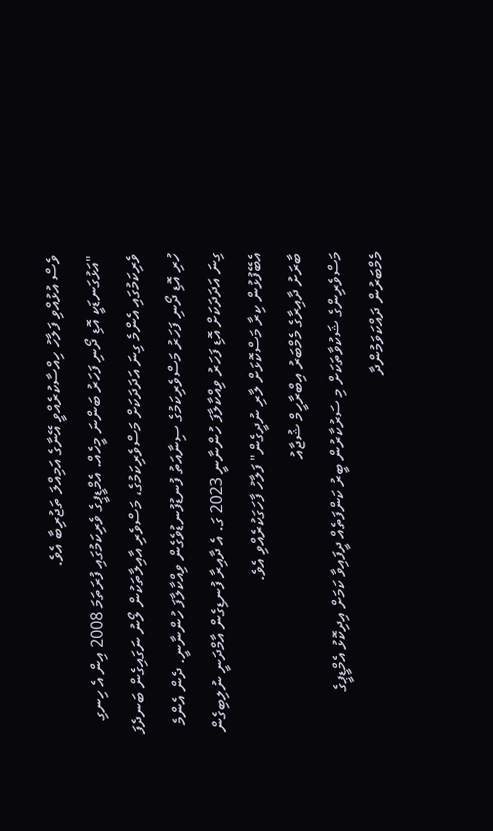ވެސް އުޅުއްވި ފަލާހު ހިއްސާކުރެއްވީ އޭނާގެ އަމިއްލަ ތަޖުރިބާ އެވެ.
"އަޅުގަނޑަކީ އޮޑި ދޯނި ފަހަރު ބަންނަ މީހެއް. އެމްޑީޕީގެ ވެރިކަމުގައި ފުރަތަމަ 2008 އިން އެ ހިނގި ވެރިކަމުގައި އެންމެ ގިނަ އަދަދަކަށް މަސްވެރިކަމުގެ، މަސްވެރި އާއިލާތަކުން ލޯނު ނަގައިގެން ބަނދެފަ ހުރި އޮޑި ދޯނި ފަހަރު މަސްވެރިކަމުގެ ސިނާއަތު ފުނޑުފުނޑުވެގެން ވިއްކާލާފަ ހުންނާނީ. ދެން އެންމެ ގިނަ އަދަދަކަށް އޮޑި ފަހަރު ވިއްކާލާފަ ހުންނާނީ 2023 ގަ. އެ ދާއިރާ ފުނޑިގެން އާމްދަނީ ނުލިބިގެން އެބޭފުޅުން ކިރާ މަސްކޮޅަށް ލާރި ނުދީގެން" ފަލާހު ފާހަގަކުރެއްވި އެވެ.
ބާރަށު ދާއިރާގެ މެމްބަރު އިބްރާހީމް ޝުޖާއު
މަސްވެރިންގެ ޝަކުވާތަކަށް މި ސަރުކާރުން ބީރު ކަންފަތެއް ދީފައިވާ ކަމަށް އިދިކޮޅު އެމްޑީޕީގެ މެމްބަރުން ދައްކަވަމުންދާ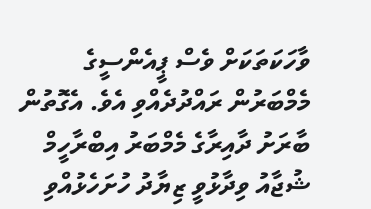ވާހަކަތަކަށް ވެސް ޕީއެންސީގެ މެމްބަރުން ރައްދުދެއްވި އެވެ. އެގޮތުން ބާރަށު ދާއިރާގެ މެމްބަރު އިބްރާހީމް ޝުޖާއު ވިދާޅުވީ ޒިޔާދު ހުށަހެޅުއްވި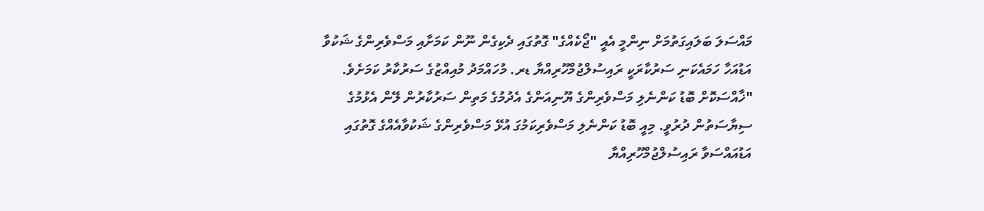މައްސަލަ ބަލައިގަތުމަށް ނިންމީ އެއީ "ޖޯކެއްގެ" ގޮތުގައި ދެކިގެން ނޫން ކަމަށާއި މަސްވެރިންގެ ޝަކުވާ އަޑުއަހާ ހަމައެކަނި ސަރުކާރަކީ ރައިސުލްޖުމްހޫރިއްޔާ ޑރ. މުހައްމަދު މުއިއްޒުގެ ސަރުކާރު ކަމަށެވެ.
"ޚާއްސަކޮށް ބޮޑު ކަންނެލި މަސްވެރިންގެ ޔޫނިއަންގެ އެދުމުގެ މަތިން ސަރުކާރުން ލޭން އެޅުމުގެ ސިޔާސަތުން ދުރުވީ. މިއީ ބޮޑު ކަންނެލި މަސްވެރިކަމުގަ އުޅޭ މަސްވެރިންގެ ޝަކުވާއެއްގެ ގޮތުގައި އަޑުއައްސަވާ ރައިސުލްޖުމްހޫރިއްޔާ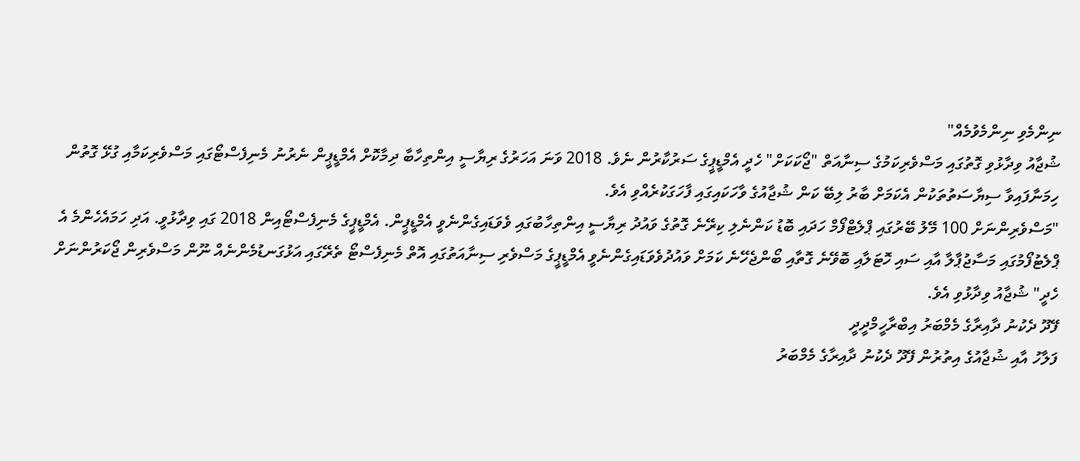ނިންމެވި ނިންމެވުމެއް"
ޝުޖާއު ވިދާޅުވި ގޮތުގައި މަސްވެރިކަމުގެ ސިނާއަތް "ޖޯކަކަށް" ހެދީ އެމްޑީޕީގެ ސަރުކާރުން ނެވެ. 2018 ވަނަ އަހަރުގެ ރިޔާސީ އިންތިހާބާ ދިމާކޮށް އެމްޑީޕީން ނެރުނު މެނިފެސްޓޯގައި މަސްވެރިކަމާއި ގުޅޭ ގޮތުން ހިމަނާފައިވާ ސިޔާސަތުތަކުން އެކަމަށް ބާރު ލިބޭ ކަން ޝުޖާއުގެ ވާހަކައިގައި ފާހަގަކުރެއްވި އެވެ.
"މަސްވެރިންނަށް 100 މޭލު ބޭރުގައި ޕްލެޓްފޯމް ހަދައި ބޮޑު ކަންނެލި ކިރޭނެ ގޮތުގެ ވައުދު ރިޔާސީ އިންތިހާބުގައި ވެވަޑައިގެންނެވީ އެމްޑީޕީން. އެމްޑީޕީގެ މެނިފެސްޓޯއިން 2018 ގައި ވިދާޅުވީ. އަދި ހަމައެހެންމެ އެ ޕްލެޓުފޯމުގައި މަސާޖުޕާލާ އާއި ސައި ހޮޓަލާއި ބޮވޭނެ ގޮތާއި ބޯންޖެހޭނެ ކަމަށް ވައުދުވެވަޑައިގެންނެވީ އެމްޑީޕީގެ މަސްވެރި ސިނާއަތުގައި އޮތް މެނިފެސްޓޯ ތެރޭގައި އަޅުގަނޑުމެންނެއް ނޫން މަސްވެރިން ޖޯކަރުންނަށް ހެދީ" ޝުޖާއު ވިދާޅުވި އެވެ.
ފޭދޫ ދެކުނު ދާއިރާގެ މެމްބަރު އިބްރާހީމްދީދީ
ފަލާހު އާއި ޝުޖާއުގެ އިތުރުން ފޭދޫ ދެކުނު ދާއިރާގެ މެމްބަރު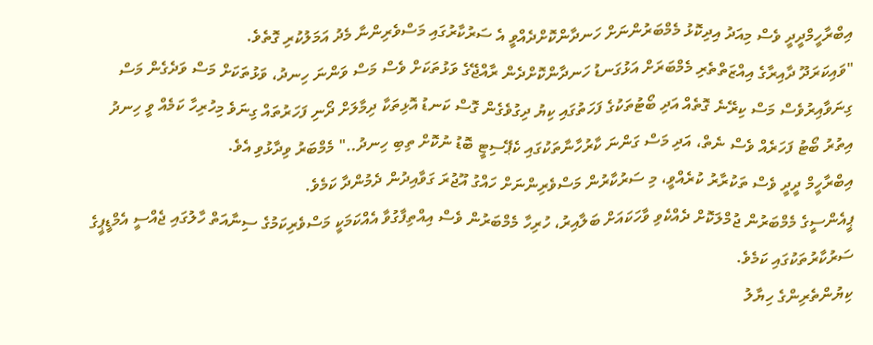އިބްރާހީމްދީދީ ވެސް މިއަދު އިދިކޮޅު މެމްބަރުންނަށް ހަނދާންކޮށްދެއްވީ އެ ސަރުކާރުގައި މަސްވެރިންނާ މެދު އަމަލުކުރި ގޮތެވެ.
"ވައިކަރަދޫ ދާއިރާގެ އިއްޒަތްތެރި މެމްބަރަށް އަޅުގަނޑު ހަނދާންކޮށްދެން ރާއްޖޭގެ ވަޅުތަކަށް ވެސް މަސް ވަންނަ ހިނދު، ވަޅުތަކަށް މަސް ވަދެގެން މަސް ގިނަވާއިރުވެސް މަސް ކިރޭނެ ގޮތެއް އަދި ބޯޓުތަކުގެ ފަހަތުގައި ކިޔު ދިގުވެގެން ގޮސް ކަނޑު އޮޅިތަކާ ދިމާލަށް ދޯނި ފަހަރުތައް ގިނަވެ މިހުރިހާ ކަމެއް ވީ ހިނދު އިތުރު ބޯޓު ފަހަރެއް ވެސް ނެތް، އަދި މަސް ގަންނަ ކާރުހާނާތަކުގައި ކެޕޭސިޓީ ބޮޑު ނުކޮށް ތިބި ހިނދު.." މެމްބަރު ވިދާޅުވި އެވެ.
އިބްރާހީމް ދީދީ ވެސް ތަކުރާރު ކުރެއްވީ، މި ސަރުކާރުން މަސްވެރިންނަށް ހައްގު އޫޖުރަ ގަވާއިދުން ދެމުންދާ ކަމެވެ.
ޕީއެންސީގެ މެމްބަރުން ޖުމްލަކޮށް ދެއްކެވި ވާހަކައަށް ބަލާއިރު، ހުރިހާ މެމްބަރުން ވެސް އިއްތިފާގުވާ އެއްކަމަކީ މަސްވެރިކަމުގެ ސިނާއަތް ހާލުގައި ޖެއްސީ އެމްޑީޕީގެ ސަރުކާރުތަކުގައި ކަމެވެ.
ކިޔުންތެރިންގެ ހިޔާލު